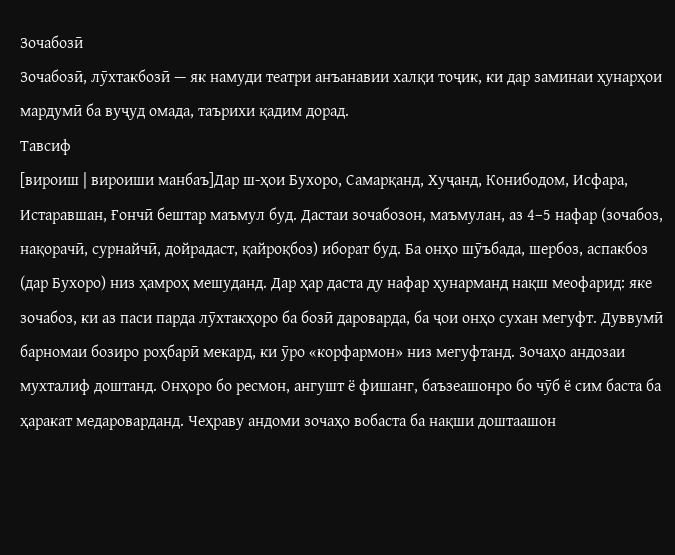Зочабозӣ
Зочабозӣ, лӯхтакбозӣ — як намуди театри анъанавии халқи тоҷик, ки дар заминаи ҳунарҳои мардумӣ ба вуҷуд омада, таърихи қадим дорад.
Тавсиф
[вироиш | вироиши манбаъ]Дар ш-ҳои Бухоро, Самарқанд, Хуҷанд, Конибодом, Исфара, Истаравшан, Ғончӣ бештар маъмул буд. Дастаи зочабозон, маъмулан, аз 4–5 нафар (зочабоз, нақорачӣ, сурнайчӣ, дойрадаст, қайроқбоз) иборат буд. Ба онҳо шӯъбада, шербоз, аспакбоз (дар Бухоро) низ ҳамроҳ мешуданд. Дар ҳар даста ду нафар ҳунарманд нақш меофарид: яке зочабоз, ки аз паси парда лӯхтакҳоро ба бозӣ дароварда, ба ҷои онҳо сухан мегуфт. Дуввумӣ барномаи бозиро роҳбарӣ мекард, ки ӯро «корфармон» низ мегуфтанд. Зочаҳо андозаи мухталиф доштанд. Онҳоро бо ресмон, ангушт ё фишанг, баъзеашонро бо чӯб ё сим баста ба ҳаракат медароварданд. Чеҳраву андоми зочаҳо вобаста ба нақши доштаашон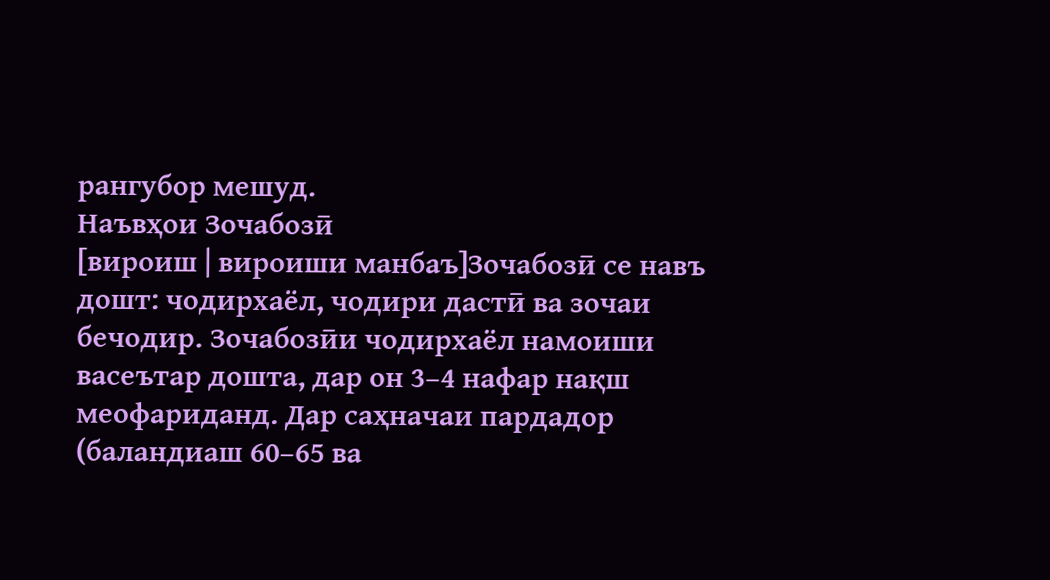рангубор мешуд.
Наъвҳои Зочабозӣ
[вироиш | вироиши манбаъ]Зочабозӣ се навъ дошт: чодирхаёл, чодири дастӣ ва зочаи бечодир. Зочабозӣи чодирхаёл намоиши васеътар дошта, дар он 3–4 нафар нақш меофариданд. Дар саҳначаи пардадор (баландиаш 60–65 ва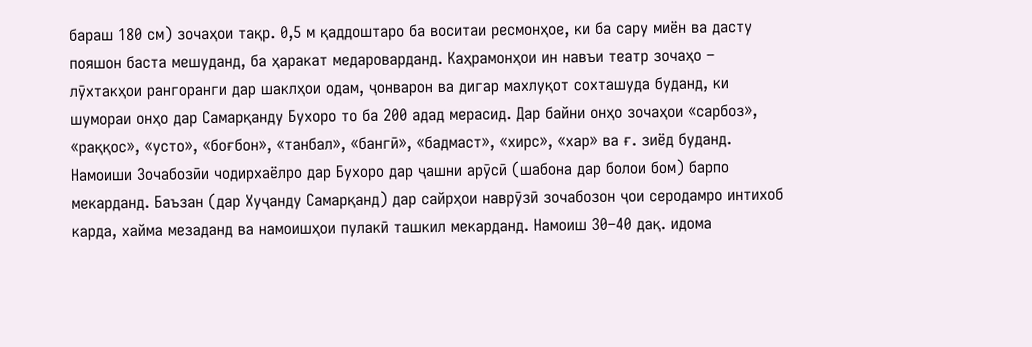бараш 180 см) зочаҳои тақр. 0,5 м қаддоштаро ба воситаи ресмонҳое, ки ба сару миён ва дасту пояшон баста мешуданд, ба ҳаракат медароварданд. Каҳрамонҳои ин навъи театр зочаҳо – лӯхтакҳои рангоранги дар шаклҳои одам, ҷонварон ва дигар махлуқот сохташуда буданд, ки шумораи онҳо дар Самарқанду Бухоро то ба 200 адад мерасид. Дар байни онҳо зочаҳои «сарбоз», «раққос», «усто», «боғбон», «танбал», «бангӣ», «бадмаст», «хирс», «хар» ва ғ. зиёд буданд. Намоиши Зочабозӣи чодирхаёлро дар Бухоро дар ҷашни арӯсӣ (шабона дар болои бом) барпо мекарданд. Баъзан (дар Хуҷанду Самарқанд) дар сайрҳои наврӯзӣ зочабозон ҷои серодамро интихоб карда, хайма мезаданд ва намоишҳои пулакӣ ташкил мекарданд. Намоиш 30–40 дақ. идома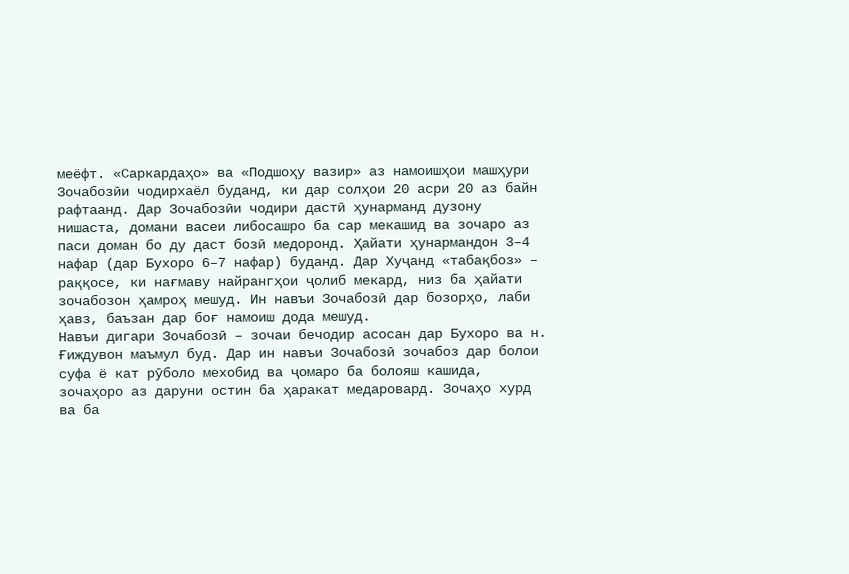меёфт. «Саркардаҳо» ва «Подшоҳу вазир» аз намоишҳои машҳури Зочабозӣи чодирхаёл буданд, ки дар солҳои 20 асри 20 аз байн рафтаанд. Дар Зочабозӣи чодири дастӣ ҳунарманд дузону нишаста, домани васеи либосашро ба сар мекашид ва зочаро аз паси доман бо ду даст бозӣ медоронд. Ҳайати ҳунармандон 3–4 нафар (дар Бухоро 6–7 нафар) буданд. Дар Хуҷанд «табақбоз» – раққосе, ки нағмаву найрангҳои ҷолиб мекард, низ ба ҳайати зочабозон ҳамроҳ мешуд. Ин навъи Зочабозӣ дар бозорҳо, лаби ҳавз, баъзан дар боғ намоиш дода мешуд.
Навъи дигари Зочабозӣ – зочаи бечодир асосан дар Бухоро ва н. Ғиждувон маъмул буд. Дар ин навъи Зочабозӣ зочабоз дар болои суфа ё кат рӯболо мехобид ва ҷомаро ба болояш кашида, зочаҳоро аз даруни остин ба ҳаракат медаровард. Зочаҳо хурд ва ба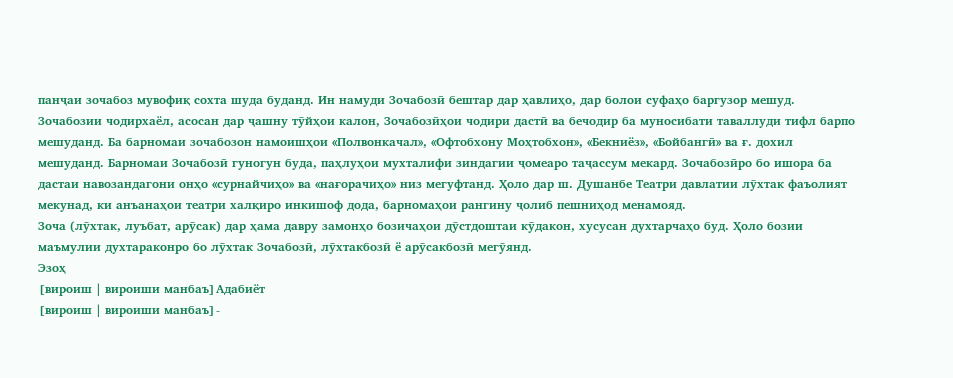панҷаи зочабоз мувофиқ сохта шуда буданд. Ин намуди Зочабозӣ бештар дар ҳавлиҳо, дар болои суфаҳо баргузор мешуд. Зочабозии чодирхаёл, асосан дар ҷашну тӯйҳои калон, Зочабозӣҳои чодири дастӣ ва бечодир ба муносибати таваллуди тифл барпо мешуданд. Ба барномаи зочабозон намоишҳои «Полвонкачал», «Офтобхону Моҳтобхон», «Бекниёз», «Бойбангӣ» ва ғ. дохил мешуданд. Барномаи Зочабозӣ гуногун буда, паҳлуҳои мухталифи зиндагии ҷомеаро таҷассум мекард. Зочабозӣро бо ишора ба дастаи навозандагони онҳо «сурнайчиҳо» ва «нағорачиҳо» низ мегуфтанд. Ҳоло дар ш. Душанбе Театри давлатии лӯхтак фаъолият мекунад, ки анъанаҳои театри халқиро инкишоф дода, барномаҳои рангину ҷолиб пешниҳод менамояд.
Зоча (лӯхтак, луъбат, арӯсак) дар ҳама давру замонҳо бозичаҳои дӯстдоштаи кӯдакон, хусусан духтарчаҳо буд. Ҳоло бозии маъмулии духтараконро бо лӯхтак Зочабозӣ, лӯхтакбозӣ ё арӯсакбозӣ мегӯянд.
Эзоҳ
[вироиш | вироиши манбаъ]Адабиёт
[вироиш | вироиши манбаъ]-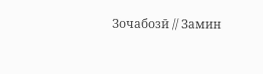Зочабозӣ // Замин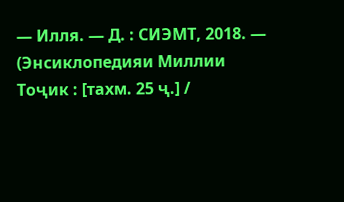— Илля. — Д. : СИЭМТ, 2018. — (Энсиклопедияи Миллии Тоҷик : [тахм. 25 ҷ.] /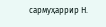сармуҳаррир Н.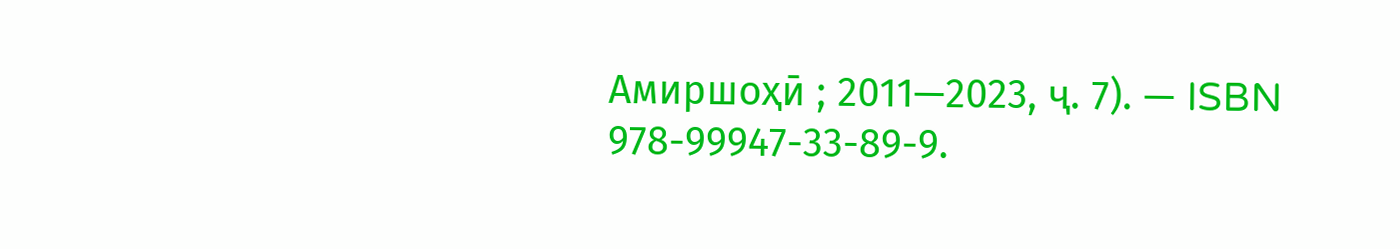Амиршоҳӣ ; 2011—2023, ҷ. 7). — ISBN 978-99947-33-89-9.